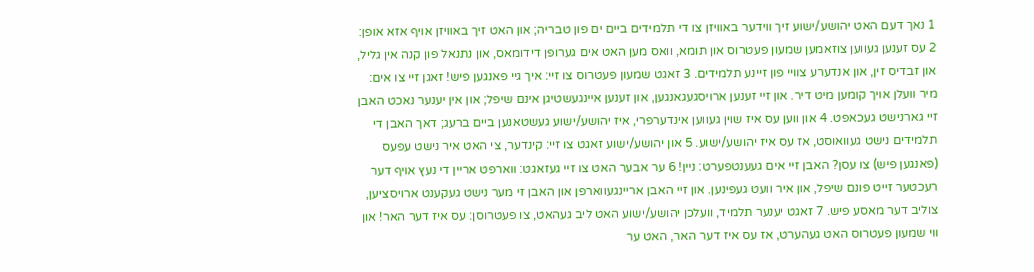1 נאך דעם האט יהושע/ישוע זיך ווידער באוויזן צו די תלמידים ביים ים פון טבריה; און האט זיך באוויזן אויף אזא אופן: 2 עס זענען געווען צוזאמען שמעון פעטרוס און תומא, וואס מען האט אים גערופן דידומאס, און נתנאל פון קנה אין גליל, און זבדיס זין, און אנדערע צוויי פון זיינע תלמידים. 3 זאגט שמעון פעטרוס צו זיי: איך גיי פאנגען פיש! זאגן זיי צו אים: מיר וועלן אויך קומען מיט דיר. און זיי זענען ארויסגעגאנגען, און זענען איינגעשטיגן אינם שיפל; און אין יענער נאכט האבן זיי גארנישט געכאפט. 4 און ווען עס איז שוין געווען אינדערפרי, איז יהושע/ישוע געשטאנען ביים ברעג; דאך האבן די תלמידים נישט געוואוסט, אז עס איז יהושע/ישוע. 5 און יהושע/ישוע זאגט צו זיי: קינדער, צי האט איר נישט עפעס (פאנגען פיש) צו עסן? האבן זיי אים געענטפערט: ניין! 6 ער אבער האט צו זיי געזאגט: ווארפט אריין די נעץ אויף דער רעכטער זייט פונם שיפל, און איר וועט געפינען. און זיי האבן אריינגעווארפן און האבן זי מער נישט געקענט ארויסציען, צוליב דער מאסע פיש. 7 זאגט יענער תלמיד, וועלכן יהושע/ישוע האט ליב געהאט, צו פעטרוסן: עס איז דער האר! און ווי שמעון פעטרוס האט געהערט, אז עס איז דער האר, האט ער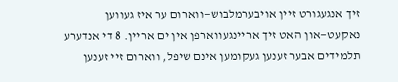זיך אנגעגורט זיין אויבערמלבוש—ווארום ער איז געווען נאקעט—און האט זיך אריינגעווארפן אין ים אריין. 8 די אנדערע תלמידים אבער זענען געקומען אינם שיפל, ווארום זיי זענען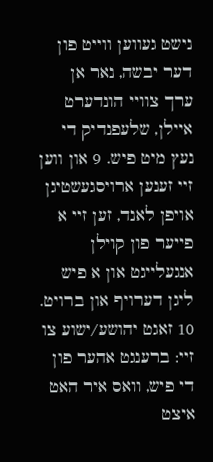נישט געווען ווייט פון דער יבשה, נאר אן ערך צוויי הונדערט איילן, שלעפנדיק די נעץ מיט פיש. 9 און ווען זיי זענען ארויסגעשטיגן אויפן לאנד, זען זיי א פייער פון קוילן אנגעלייגט און א פיש ליגן דערויף און ברויט. 10 זאגט יהושע/ישוע צו זיי: ברענגט אהער פון די פיש, וואס איר האט איצט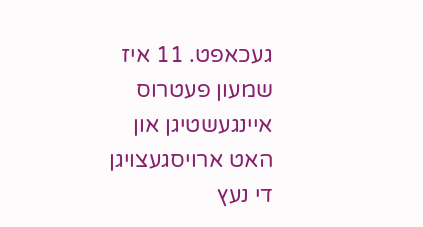געכאפט. 11 איז שמעון פעטרוס איינגעשטיגן און האט ארויסגעצויגן די נעץ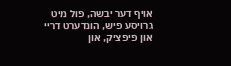אויף דער יבשה, פול מיט גרויסע פיש, הונדערט דריי און פיפציק, און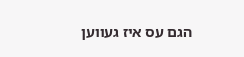הגם עס איז געווען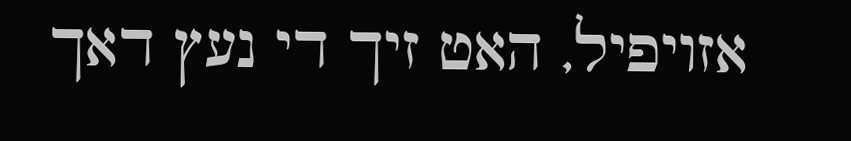אזויפיל, האט זיך די נעץ דאך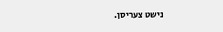נישט צעריסן.